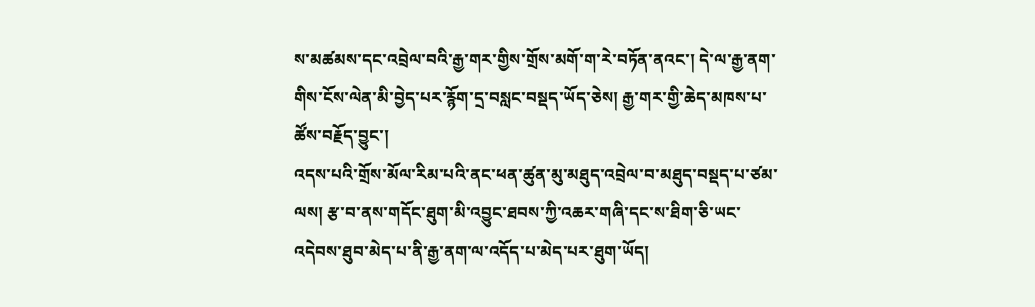ས་མཚམས་དང་འབྲེལ་བའི་རྒྱ་གར་གྱིས་གྲོས་མགོ་ག་རེ་བཏོན་ནའང་། དེ་ལ་རྒྱ་ནག་གིས་ངོས་ལེན་མི་བྱེད་པར་རྙོག་དྲ་བསླང་བསྡད་ཡོད་ཅེས། རྒྱ་གར་གྱི་ཆེད་མཁས་པ་ཚོས་བརྗོད་བྱུང་།
འདས་པའི་གྲོས་མོལ་རིམ་པའི་ནང་ཕན་ཚུན་མུ་མཐུད་འབྲེལ་བ་མཐུད་བསྡད་པ་ཙམ་ལས། རྩ་བ་ནས་གདོང་ཐུག་མི་འབྱུང་ཐབས་ཀྱི་འཆར་གཞི་དང་ས་ཐིག་ཅི་ཡང་འདེབས་ཐུབ་མེད་པ་ནི་རྒྱ་ནག་ལ་འདོད་པ་མེད་པར་ཐུག་ཡོད།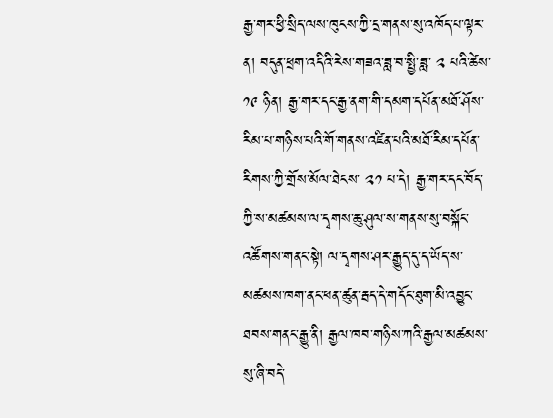རྒྱ་གར་ཕྱི་སྲིད་ལས་ཁུངས་ཀྱི་དྲ་གནས་སུ་འཁོད་པ་ལྟར་ན། བདུན་ཕྲག་འདིའི་རེས་གཟའ་ཟླ་བ་སྤྱི་ཟླ་ ༢ པའི་ཚེས་ ༡༩ ཉིན། རྒྱ་གར་དང་རྒྱ་ནག་གི་དམག་དཔོན་མཐོ་ཤོས་རིམ་པ་གཉིས་པའི་གོ་གནས་འཛིན་པའི་མཐོ་རིམ་དཔོན་རིགས་ཀྱི་གྲོས་མོལ་ཐེངས་ ༢༡ པ་དེ། རྒྱ་གར་དང་བོད་ཀྱི་ས་མཚམས་ལ་དྭགས་ཆུ་ཤུལ་ས་གནས་སུ་བསྐོང་འཚོགས་གནང་སྟེ། ལ་དྭགས་ཤར་རྒྱུད་དུ་ད་ཡོད་ས་མཚམས་ཁག་ནང་ཕན་ཚུན་རྦད་དེ་གདོང་ཐུག་མི་འབྱུང་ཐབས་གནང་རྒྱུ་ནི། རྒྱལ་ཁབ་གཉིས་ཀའི་རྒྱལ་མཚམས་སུ་ཞི་བདེ་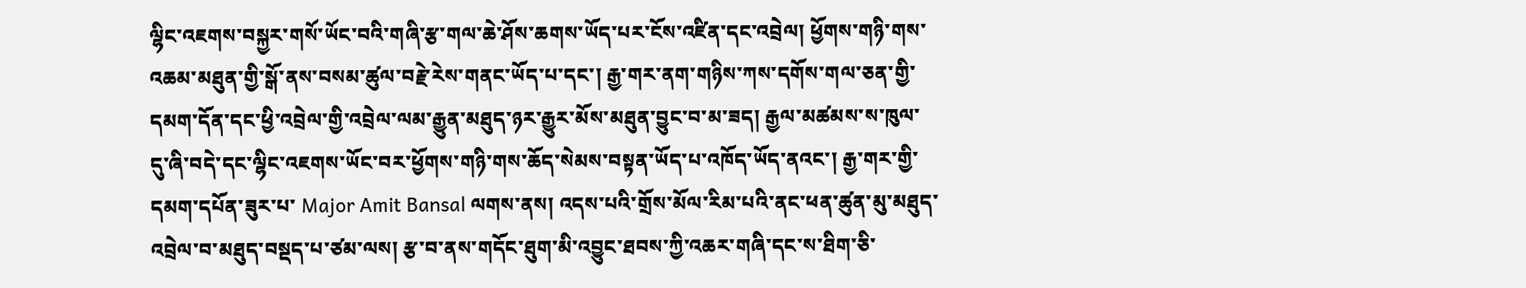ལྷིང་འཇགས་བསྐྱར་གསོ་ཡོང་བའི་གཞི་རྩ་གལ་ཆེ་ཤོས་ཆགས་ཡོད་པར་ངོས་འཛིན་དང་འབྲེལ། ཕྱོགས་གཉི་གས་འཆམ་མཐུན་གྱི་སྒོ་ནས་བསམ་ཚུལ་བརྗེ་རེས་གནང་ཡོད་པ་དང་། རྒྱ་གར་ནག་གཉིས་ཀས་དགོས་གལ་ཅན་གྱི་དམག་དོན་དང་ཕྱི་འབྲེལ་གྱི་འབྲེལ་ལམ་རྒྱུན་མཐུད་ཉར་རྒྱུར་མོས་མཐུན་བྱུང་བ་མ་ཟད། རྒྱལ་མཚམས་ས་ཁུལ་དུ་ཞི་བདེ་དང་ལྷིང་འཇགས་ཡོང་བར་ཕྱོགས་གཉི་གས་ཆོད་སེམས་བསྟན་ཡོད་པ་འཁོད་ཡོད་ནའང་། རྒྱ་གར་གྱི་དམག་དཔོན་ཟུར་པ་ Major Amit Bansal ལགས་ནས། འདས་པའི་གྲོས་མོལ་རིམ་པའི་ནང་ཕན་ཚུན་མུ་མཐུད་འབྲེལ་བ་མཐུད་བསྡད་པ་ཙམ་ལས། རྩ་བ་ནས་གདོང་ཐུག་མི་འབྱུང་ཐབས་ཀྱི་འཆར་གཞི་དང་ས་ཐིག་ཅི་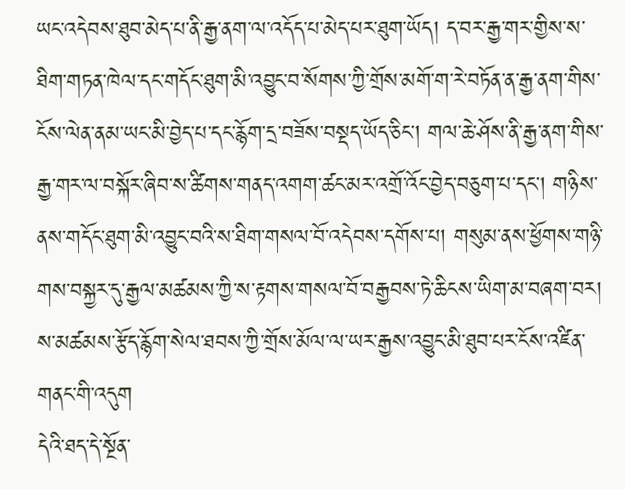ཡང་འདེབས་ཐུབ་མེད་པ་ནི་རྒྱ་ནག་ལ་འདོད་པ་མེད་པར་ཐུག་ཡོད། ད་བར་རྒྱ་གར་གྱིས་ས་ཐིག་གཏན་ཁེལ་དང་གདོང་ཐུག་མི་འབྱུང་བ་སོགས་ཀྱི་གྲོས་མགོ་ག་རེ་བཏོན་ན་རྒྱ་ནག་གིས་ངོས་ལེན་ནམ་ཡང་མི་བྱེད་པ་དང་རྙོག་དྲ་བཟོས་བསྡད་ཡོད་ཅིང་། གལ་ཆེ་ཤོས་ནི་རྒྱ་ནག་གིས་རྒྱ་གར་ལ་བསྐོར་ཞིབ་ས་ཚིགས་གནད་འགག་ཚང་མར་འགྲོ་འོང་བྱེད་བཅུག་པ་དང་། གཉིས་ནས་གདོང་ཐུག་མི་འབྱུང་བའི་ས་ཐིག་གསལ་བོ་འདེབས་དགོས་པ། གསུམ་ནས་ཕྱོགས་གཉི་གས་བསྐྱར་དུ་རྒྱལ་མཚམས་ཀྱི་ས་རྟགས་གསལ་བོ་བརྒྱབས་ཏེ་ཆིངས་ཡིག་མ་བཞག་བར། ས་མཚམས་རྩོད་རྙོག་སེལ་ཐབས་ཀྱི་གྲོས་མོལ་ལ་ཡར་རྒྱས་འབྱུང་མི་ཐུབ་པར་ངོས་འཛིན་གནང་གི་འདུག
དེའི་ཐད་དེ་སྔོན་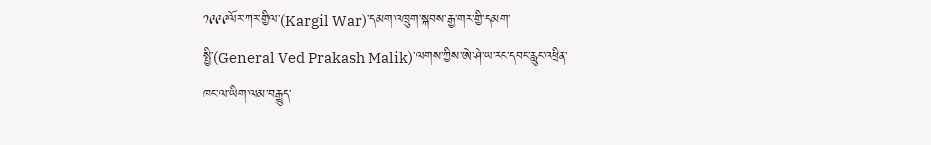༡༩༩༩ལོར་ཀར་གྱིལ་(Kargil War)་དམག་འཁྲུག་སྐབས་རྒྱ་གར་གྱི་དམག་སྤྱི་(General Ved Prakash Malik)་ལགས་ཀྱིས་ཨེ་ཤེ་ཡ་རང་དབང་རླུང་འཕྲིན་ཁང་ལ་ཡིག་ལམ་བརྒྱུད་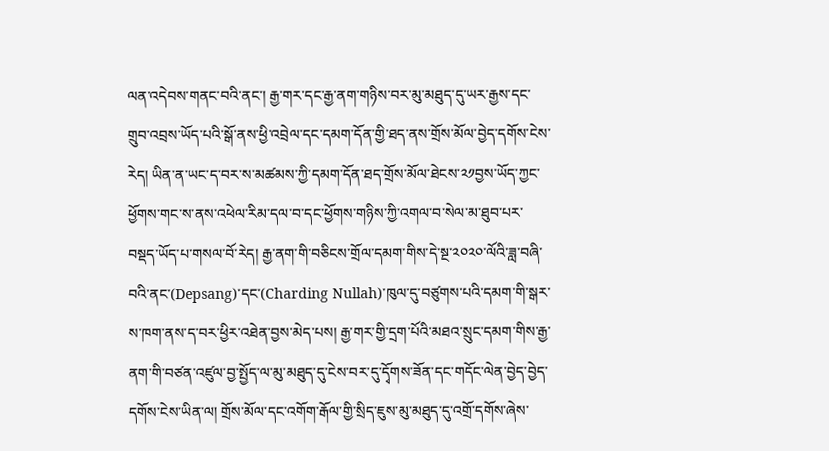ལན་འདེབས་གནང་བའི་ནང་། རྒྱ་གར་དང་རྒྱ་ནག་གཉིས་བར་མུ་མཐུད་དུ་ཡར་རྒྱས་དང་གྲུབ་འབྲས་ཡོད་པའི་སྒོ་ནས་ཕྱི་འབྲེལ་དང་དམག་དོན་གྱི་ཐད་ནས་གྲོས་མོལ་བྱེད་དགོས་ངེས་རེད། ཡིན་ན་ཡང་ད་བར་ས་མཚམས་ཀྱི་དམག་དོན་ཐད་གྲོས་མོལ་ཐེངས་༢༡བྱས་ཡོད་ཀྱང་ཕྱོགས་གང་ས་ནས་འཕེལ་རིམ་དལ་བ་དང་ཕྱོགས་གཉིས་ཀྱི་འགལ་བ་སེལ་མ་ཐུབ་པར་བསྡད་ཡོད་པ་གསལ་བོ་རེད། རྒྱ་ནག་གི་བཅིངས་གྲོལ་དམག་གིས་དེ་སྔ་༢༠༢༠་ལོའི་ཟླ་བཞི་བའི་ནང་(Depsang)་དང་(Charding Nullah)་ཁུལ་དུ་བཙུགས་པའི་དམག་གི་སྒར་ས་ཁག་ནས་ད་བར་ཕྱིར་འཐེན་བྱས་མེད་པས། རྒྱ་གར་གྱི་དྲག་པོའི་མཐའ་སྲུང་དམག་གིས་རྒྱ་ནག་གི་བཙན་འཛུལ་བྱ་སྤྱོད་ལ་མུ་མཐུད་དུ་ངེས་བར་དུ་དྭོགས་ཟོན་དང་གདོང་ལེན་བྱེད་བྱེད་དགོས་ངེས་ཡིན་ལ། གྲོས་མོལ་དང་འགོག་རྒོལ་གྱི་སྲིད་ཇུས་མུ་མཐུད་དུ་འགྲོ་དགོས་ཞེས་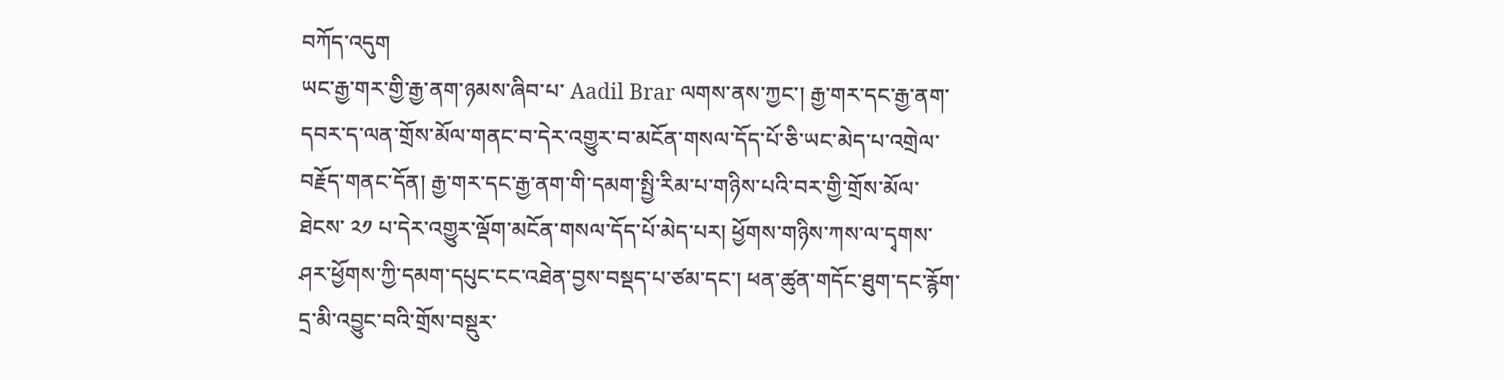བཀོད་འདུག
ཡང་རྒྱ་གར་གྱི་རྒྱ་ནག་ཉམས་ཞིབ་པ་ Aadil Brar ལགས་ནས་ཀྱང་། རྒྱ་གར་དང་རྒྱ་ནག་དབར་ད་ལན་གྲོས་མོལ་གནང་བ་དེར་འགྱུར་བ་མངོན་གསལ་དོད་པོ་ཅི་ཡང་མེད་པ་འགྲེལ་བརྗོད་གནང་དོན། རྒྱ་གར་དང་རྒྱ་ནག་གི་དམག་སྤྱི་རིམ་པ་གཉིས་པའི་བར་གྱི་གྲོས་མོལ་ཐེངས་ ༢༡ པ་དེར་འགྱུར་ལྡོག་མངོན་གསལ་དོད་པོ་མེད་པར། ཕྱོགས་གཉིས་ཀས་ལ་དྭགས་ཤར་ཕྱོགས་ཀྱི་དམག་དཔུང་ངང་འཐེན་བྱས་བསྡད་པ་ཙམ་དང་། ཕན་ཚུན་གདོང་ཐུག་དང་རྙོག་དྲ་མི་འབྱུང་བའི་གྲོས་བསྡུར་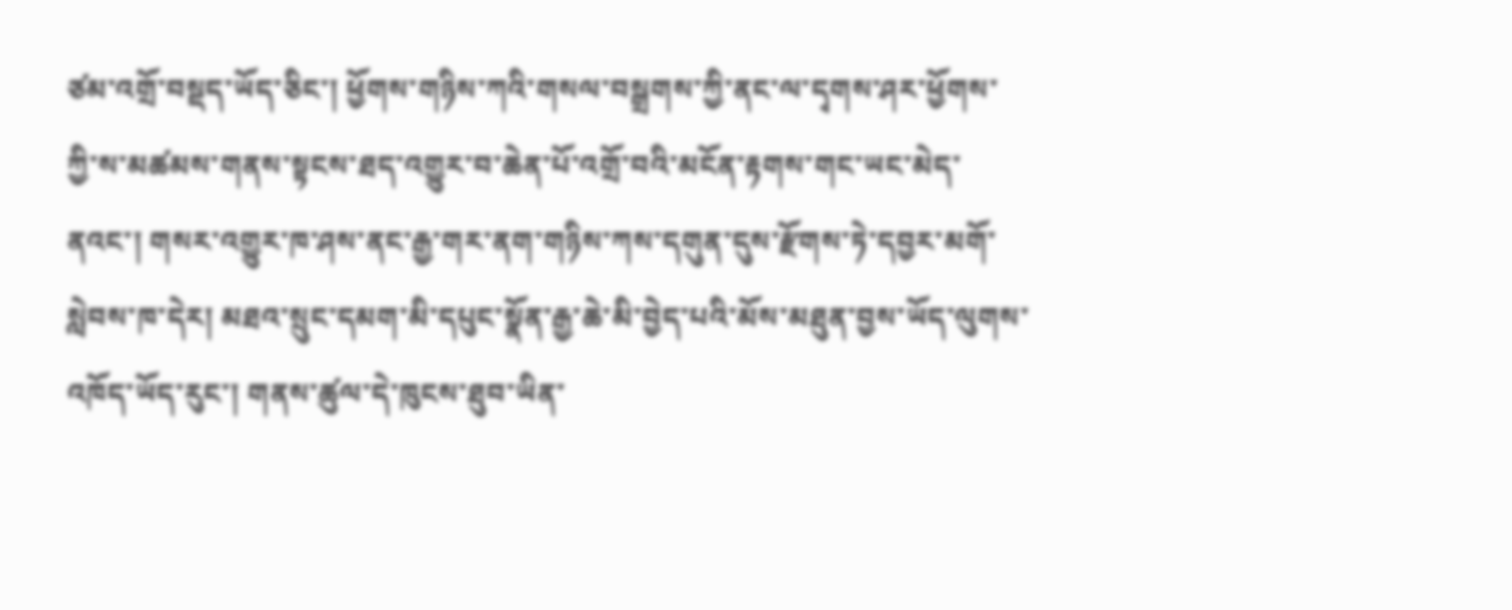ཙམ་འགྲོ་བསྡད་ཡོད་ཅིང་། ཕྱོགས་གཉིས་ཀའི་གསལ་བསྒྲགས་ཀྱི་ནང་ལ་དྭགས་ཤར་ཕྱོགས་ཀྱི་ས་མཚམས་གནས་སྟངས་ཐད་འགྱུར་བ་ཆེན་པོ་འགྲོ་བའི་མངོན་རྟགས་གང་ཡང་མེད་ནའང་། གསར་འགྱུར་ཁ་ཤས་ནང་རྒྱ་གར་ནག་གཉིས་ཀས་དགུན་དུས་རྫོགས་ཏེ་དབྱར་མགོ་སླེབས་ཁ་དེར། མཐའ་སྲུང་དམག་མི་དཔུང་སྣོན་རྒྱ་ཆེ་མི་བྱེད་པའི་མོས་མཐུན་བྱས་ཡོད་ལུགས་འཁོད་ཡོད་རུང་། གནས་ཚུལ་དེ་ཁུངས་ཐུབ་ཡིན་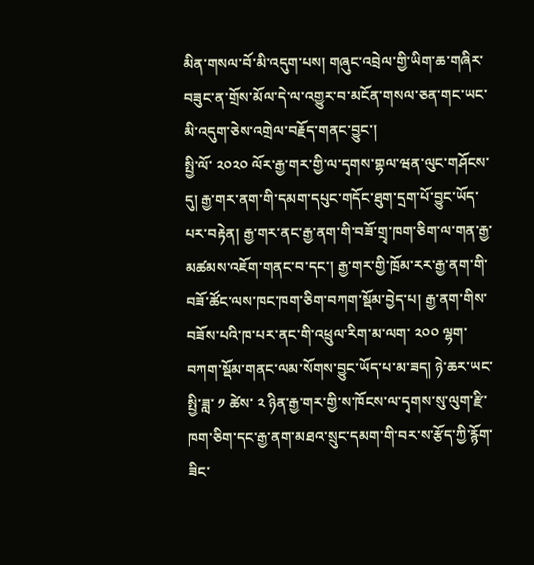མིན་གསལ་བོ་མི་འདུག་པས། གཞུང་འབྲེལ་གྱི་ཡིག་ཆ་གཞིར་བཟུང་ན་གྲོས་མོལ་དེ་ལ་འགྱུར་བ་མངོན་གསལ་ཅན་གང་ཡང་མི་འདུག་ཅེས་འགྲེལ་བརྗོད་གནང་བྱུང་།
སྤྱི་ལོ་ ༢༠༢༠ ལོར་རྒྱ་གར་གྱི་ལ་དྭགས་གྷལ་ཝན་ལུང་གཤོངས་དུ། རྒྱ་གར་ནག་གི་དམག་དཔུང་གདོང་ཐུག་དྲག་པོ་བྱུང་ཡོད་པར་བརྟེན། རྒྱ་གར་ནང་རྒྱ་ནག་གི་བཟོ་གྲྭ་ཁག་ཅིག་ལ་གན་རྒྱ་མཚམས་འཇོག་གནང་བ་དང་། རྒྱ་གར་གྱི་ཁྲོམ་རར་རྒྱ་ནག་གི་བཟོ་ཚོང་ལས་ཁང་ཁག་ཅིག་བཀག་སྡོམ་བྱེད་པ། རྒྱ་ནག་གིས་བཟོས་པའི་ཁ་པར་ནང་གི་འཕྲུལ་རིག་མ་ལག་ ༢༠༠ ལྷག་བཀག་སྡོམ་གནང་ལམ་སོགས་བྱུང་ཡོད་པ་མ་ཟད། ཉེ་ཆར་ཡང་སྤྱི་ཟླ་ ༡ ཚེས་ ༢ ཉིན་རྒྱ་གར་གྱི་ས་ཁོངས་ལ་དྭགས་སུ་ལུག་རྫི་ཁག་ཅིག་དང་རྒྱ་ནག་མཐའ་སྲུང་དམག་གི་བར་ས་རྩོད་ཀྱི་རྙོག་ཟིང་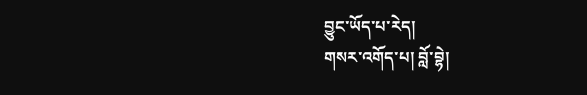བྱུང་ཡོད་པ་རེད།
གསར་འགོད་པ། བློ་བྷེ།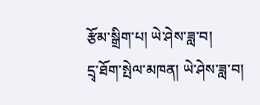རྩོམ་སྒྲིག་པ། ཡེ་ཤེས་ཟླ་བ།
དྲྭ་ཐོག་སྤེལ་མཁན། ཡེ་ཤེས་ཟླ་བ།